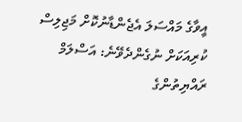އީވާގެ މައްސަލަ އެޖެންޑާނުކޮށް މަޖިލިސް ކުރިއަކަށް ނުގެންދެވޭނެ: އަސްލަމް
ރައްޔިތުންގެ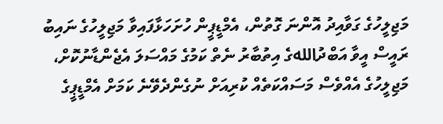މަޖިލީހުގެ ގަވާއިދު އޮންނަ ގޮތުން، އެމްޑީޕީން ހުށަހަޅާފައިވާ މަޖިލީހުގެ ނައިބު ރައީސް އީވާ އަބްދުاللهގެ އިތުބާރު ނެތް ކަމުގެ މައްސަލަ އެޖެންޑާނުކޮށް، މަޖިލީހުގެ އެއްވެސް މަސައްކަތެއް ކުރިއަށް ނުގެންދެވޭނެ ކަމަށް އެމްޑީޕީގެ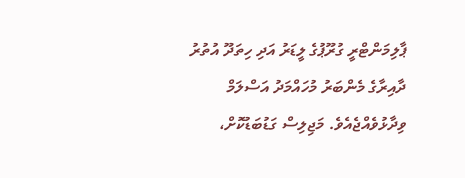ޕާލިމަންޓްރީ ގުރޫޕުގެ ލީޑަރު އަދި ހިތަދޫ އުތުރު ދާއިރާގެ މެންބަރު މުހައްމަދު އަސްލަމް ވިދާޅުވެއްޖެއެވެ. މަޖިލިސް ގަޑުބަޑުކޮށް،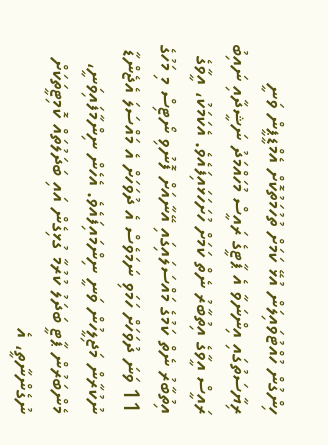ހިންގުން ހުއްޓުވައިލަން އުޅޭ ކަމަށް ތުހުމަތުކޮށް އެމްޑީޕީން ވަނީ ރިޔާސަތުގައި އިންނަވާ އެ ޕާޓީގެ ރައީސް މުހައްމަދު ނަޝީދާއި ނައިބު ރައީސް އީވާގެ އިތުބާރު ނެތް ކަމަށް ހުށަހަޅައިފައެވެ. އެކަމަކު، އީވާގެ އިތުބާރު ނެތް ކަމުގެ މައްސަލައިގައި އޭނާއަށް ފޮނުވި ނޯޓިސް މި މަހުގެ 11 ވަނަ ދުވަހަށް ހަމަވި ނަމަވެސް އެ ދުވަހަށް އެ މައްސަލަ އެޖެންޑާ ނުކުރާން މަޖިލީހުން ވަނީ ނިންމައިފައެވެ. އެހެން ނިންމާފައިވަނީ، މެންބަރުން ޕާޓީ ބަދަލު ކުރުމާ ގުޅިގެން އައި ބަދަލުތައް ކޮމިޓީތަކަށް ނުގެންނާތީ، އެ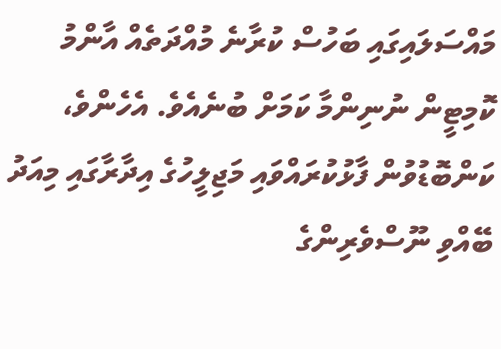މައްސަލައިގައި ބަހުސް ކުރާނެ މުއްދަތެއް އާންމު ކޮމިޓީން ނުނިންމާ ކަމަށް ބުނެއެވެ. އެހެންވެ، ކަންބޮޑުވުން ފާޅުކުރައްވައި މަޖިލީހުގެ އިދާރާގައި މިއަދު ބޭއްވި ނޫސްވެރިންގެ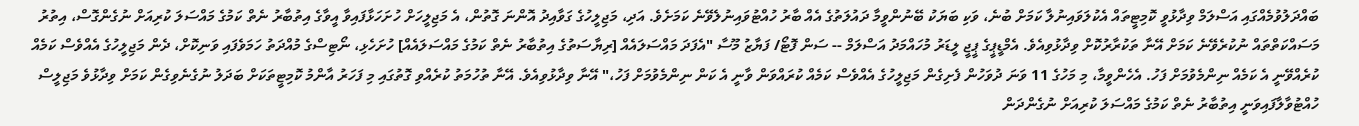ބައްދަލުވުމެއްގައި އަސްލަމް ވިދާޅުވީ ކޮމިޓީތައް އެކުލަވައިނުލާ ކަމަށް ބުނެ، ވަކި ބަޔަކު ބޭނުންވީމާ ދައުލަތުގެ އެއް ބާރު ހުއްޓުވައިނުލެވޭނެ ކަމަށެވެ. އަދި، މަޖިލީހުގެ ގަވާއިދު އޮންނަ ގޮތުން، އެ މަޖިލީހަށް ހުށަހަޅާފައިވާ އީވާގެ އިތުބާރު ނެތް ކަމުގެ މައްސަލަ ކުރިއަށް ނުގެންގޮސް، އިތުރު މަސައްކަތްތައް ނުކުރެވޭނެ ކަމަށް އޭނާ ތަކުރާރުކޮށް ވިދާޅުވިއެވެ. އެމްޑީޕީގެ ޕީޖީ ލީޑަރު މުހައްމަދު އަސްލަމް -- ސަން ފޮޓޯ/ ފަޔާޒު މޫސާ "އެފަދަ މައްސަލައެއް [ރިޔާސަތުގެ އިތުބާރު ނެތް ކަމުގެ މައްސަލައެއް] ހުށަހެޅި، ނޯޓިސްގެ މުއްދަތު ހަމަވެފައި ވަނިކޮށް، ދެން މަޖިލީހުގެ އެއްވެސް ކަމެއް ކުރެއްވޭނީ އެ ކަމެއް ނިންމެވުމަށް ފަހު. އެހެންވީމާ، މި މަހުގެ 11 ވަނަ ދުވަހުން ފެށިގެން މަޖިލީހުގެ އެއްވެސް ކަމެއް ކުރައްވަން ވާނީ އެ ކަން ނިންމެވުމަށް ފަހު،" އޭނާ ވިދާޅުވިއެވެ. އޭނާ ތުހުމަތު ކުރެއްވި ގޮތުގައި މި ފަހަރު އާންމު ކޮމިޓީތަކަށް ބަދަލު ނުގެނެވިގެން ކަމަށް ވިދާޅުވެ މަޖިލީސް ހުއްޓުވާލާފައިވަނީ އިތުބާރު ނެތް ކަމުގެ މައްސަލަ ކުރިއަށް ނުގެންދަން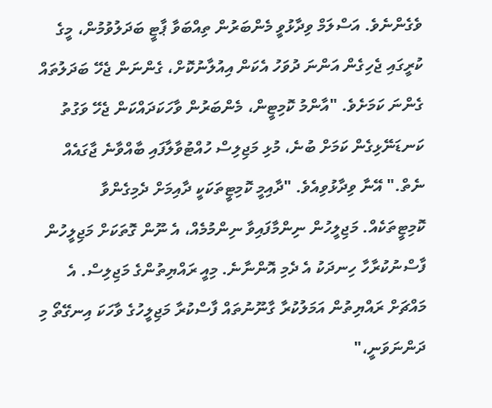ވެގެންނެވެ. އަސްލަމް ވިދާޅުވީ މެންބަރުން ތިއްބަވާ ޕާޓީ ބަދަލުވުމުން، މީގެ ކުރީގައި ޖެހިގެން އަންނަ ދުވަހު އެކަން އިއުލާނުކޮށް، ގެންނަން ޖެހޭ ބަދަލުތައް ގެންނަ ކަމަށެވެ. "އާންމު ކޮމިޓީން، މެންބަރުން ވާހަކަދައްކަން ޖެހޭ ވަގުތު ކަނޑަނޭޅިގެން ކަމަށް ބުނެ، މުޅި މަޖިލިސް ހުއްޓުވާލާފައި ބާއްވާނެ ޖާގައެއް ނެތް." އޭނާ ވިދާޅުވިއެވެ. "ދާއިމީ ކޮމިޓީތަކަކީ ދާއިމަށް ދެމިގެންވާ ކޮމިޓީތަކެއް. މަޖިލީހުން ނިންމާފައިވާ ނިންމުމެއް، އެ ނޫން ގޮތަކަށް މަޖިލީހުން ފާސްނުކުރާހާ ހިނދަކު އެ ދެމި އޮންނާނެ. މިއީ ރައްޔިތުންގެ މަޖިލިސް. އެ މައްޗަށް ރައްޔިތުން އަމަލުކުރާ ގާނޫނުތައް ފާސްކުރާ މަޖިލީހުގެ ވާހަކަ އިނގޭތޯ މި ދަންނަވަނީ،"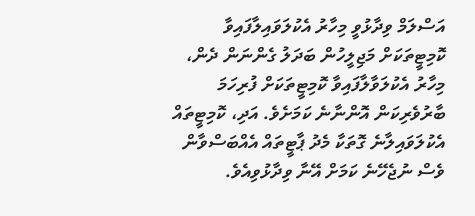އަސްލަމް ވިދާޅުވީ މިހާރު އެކުލަވައިލާފައިވާ ކޮމިޓީތަކަށް މަޖިލީހުން ބަދަލު ގެންނަން ދެން، މިހާރު އެކުލަވާލާފައިވާ ކޮމިޓީތަކަށް ފުރިހަމަ ބާރުވެރިކަން އޮންނާނެ ކަމަށެވެ. އަދި، ކޮމިޓީތައް އެކުލަވައިލާނެ ގޮތަކާ މެދު ޕާޓީތައް އެއްބަސްވާން ވެސް ނުޖެހޭނެ ކަމަށް އޭނާ ވިދާޅުވިއެވެ.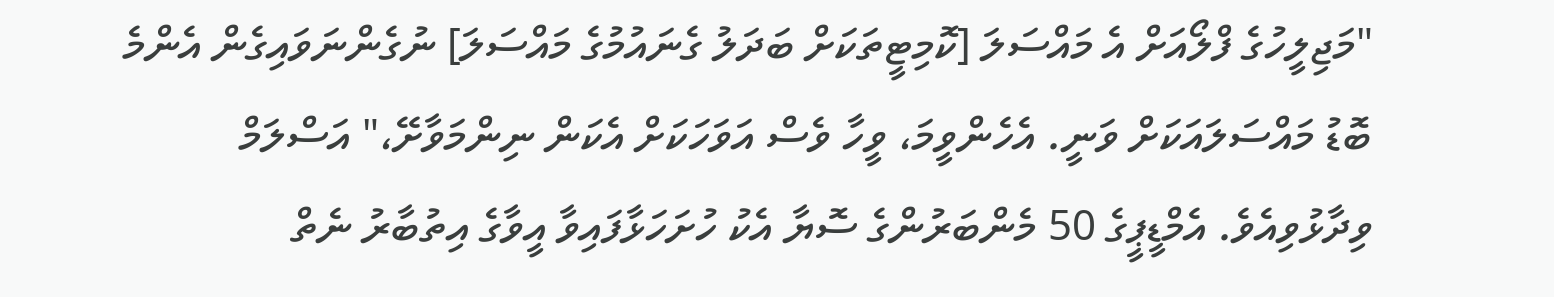"މަޖިލީހުގެ ފްލޯއަށް އެ މައްސަލަ [ކޮމިޓީތަކަށް ބަދަލު ގެނައުމުގެ މައްސަލަ] ނުގެންނަވައިގެން އެންމެ ބޮޑު މައްސަލައަކަށް ވަނީ. އެހެންވީމަ، ވީހާ ވެސް އަވަހަކަށް އެކަން ނިންމަވާށޭ،" އަސްލަމް ވިދާޅުވިއެވެ. އެމްޑީޕީގެ 50 މެންބަރުންގެ ސޮޔާ އެކު ހުށަހަޅާފައިވާ އީވާގެ އިތުބާރު ނެތް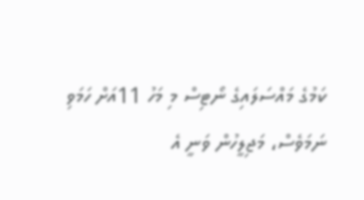ކަމުގެ މައްސަލައިގެ ނޯޓިސް މި މަހު 11އަށް ހަމަވި ނަމަވެސް، މަޖިލީހުން ވަނީ އެ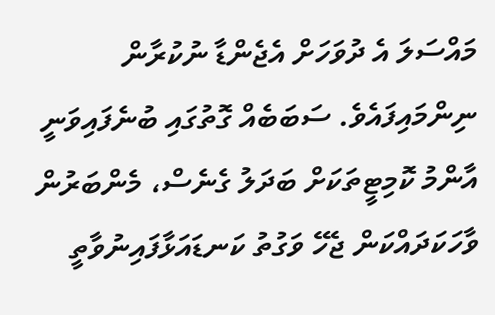މައްސަލަ އެ ދުވަހަށް އެޖެންޑާ ނުކުރާން ނިންމައިފައެވެ. ސަބަބެއް ގޮތުގައި ބުނެފައިވަނީ އާންމު ކޮމިޓީތަކަށް ބަދަލު ގެނެސް، މެންބަރުން ވާހަކަދައްކަން ޖެހޭ ވަގުތު ކަނޑައަޅާފައިނުވާތީ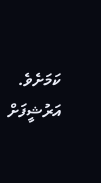ކަމަށެވެ.
އަރުޝީފަށް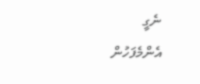ނެގީ
އެންމެފަހުން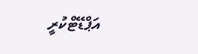އަޕްޑޭޓްކުރީ